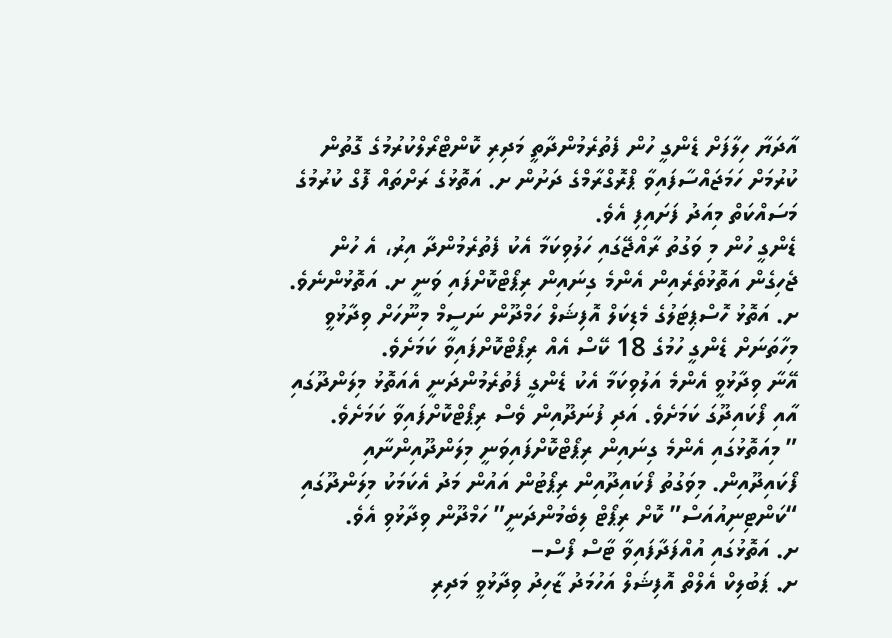އާދަޔާ ހިލާފަށް ޑެންގީ ހުން ފެތުރެމުންދާތީ މަދިރި ކޮންޓްރޯލްކުރުމުގެ ގޮތުން ކުރުމަށް ހަމަޖައްސާފައިވާ ޕްރޮގްރާމްގެ ދަށުން ށ. އަތޮޅުގެ ރަށްތައް ފޮގް ކުރުމުގެ މަސައްކަތް މިއަދު ފަށައިފި އެވެ.
ޑެންގީ ހުން މި ވަގުތު ރާއްޖޭގައި ހަލުވިކަމާ އެކު ފެތުރެމުންދާ އިރު، އެ ހުން ޖެހިގެން އަތޮޅުތެރެއިން އެންމެ ގިނައިން ރިޕޯޓްކޮށްފައި ވަނީ ށ. އަތޮޅުންނެވެ.
ށ. އަތޮޅު ހޮސްޕިޓަލުގެ މެޑިކަލް އޮފިޝަލް ހަމްދޫން ނަސީމް މިނޫހަށް ވިދާޅުވީ މިހާތަނަށް ޑެންގީ ހުމުގެ 18 ކޭސް އެއް ރިޕޯޓްކޮށްފައިވާ ކަމަށެވެ.
އޭނާ ވިދާޅުވީ އެންމެ އަލުވިކަމާ އެކު ޑެންގީ ފެތުރެމުންދަނީ އެއަތޮޅު މިލަންދޫގައި އާއި ފޯކައިދޫގަ ކަމަށެވެ. އަދި ފުނަދޫއިން ވެސް ރިޕޯޓްކޮށްފައިވާ ކަމަށެވެ.
” މިއަތޮޅުގައި އެންމެ ގިނައިން ރިޕޯޓްކޮށްފައިވަނީ މިލަންދޫއިންނާއި ފޯކައިދޫއިން. މިވަގުތު ފޯކައިދޫއިން ރިޕޯޓުން އައުން މަދު އެކަމަކު މިލަންދޫގައި “ކަންޓިނިއުއަސް” ކޮށް ރިޕޯޓް ލިބެމުންދަނީ” ހަމްދޫން ވިދާޅުވި އެވެ.
ށ. އަތޮޅުގައި އުއްފަދާފައިވާ ޓާސް ފޯސް–
ށ. ޕަބުލިކް އެލްތް އޮފިޝަލް އަހުމަދު ޒާހިދު ވިދާޅުވީ މަދިރި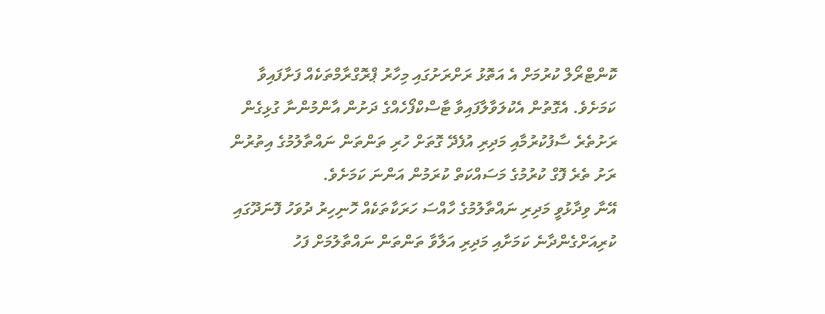ކޮންޓްރޯލް ކުރުމަށް އެ އަތޮޅު ރަށްރަށުގައި މިހާރު ޕްރޮގްރާމްތަކެއް ފަށާފައިވާ ކަމަށެވެ. އެގޮތުން އެކުލަވާލާފައިވާ ޓާސްކްފޯހެއްގެ ދަށުން އާންމުންނާ ގުޅިގެން ރަށުތެރެ ސާފުކުރުމާއި މަދިރި އުފެދޭ ގޮތަށް ހުރި ތަންތަން ނައްތާލުމުގެ އިތުރުން ރަށު ތެރެ ފޮގް ކުރުމުގެ މަސައްކަތް ކުރަމުން އަންނަ ކަމަށެވެ.
އޭނާ ވިދާޅުވީ މަދިރި ނައްތާލުމުގެ ހާއްސަ ހަރަކާތަކެއް ހޮނިހިރު ދުވަހު ފޮނަދޫގައި ކުރިއަށްގެންދާނެ ކަމަށާއި މަދިރި އަލާވާ ތަންތަން ނައްތާލުމަށް ފަހު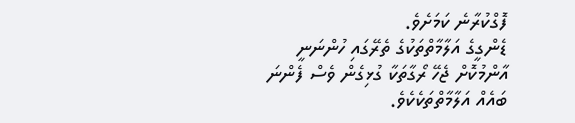ފޮގްކުރާނެ ކަމަށެވެ.
ޑެންގީގެ އަލާމާތްތަކުގެ ތެރޭގައި ހުންނަނީ އާންމުކޮށް ޖެހޭ ރޯގާތަކާ ގުޅިގެން ވެސް ފެންނަ ބައެއް އަލާމާތްތަކެކެވެ.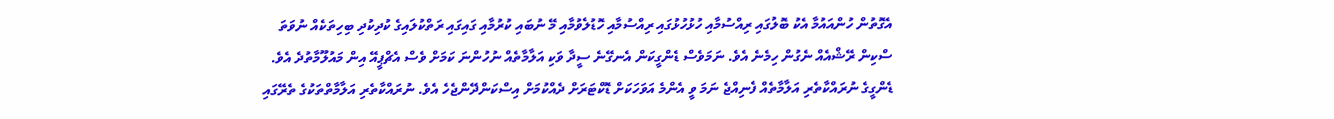އެގޮތުން ހުންއައުމާ އެކު ބޮލުގައި ރިއްސުމާއި ހުޅުހުޅުގައި ރިއްސުމާއި ހޮޑުލެވުމާއި މޭ ނުބައި ކުރުމާއި ގައިގައި ރަތްކުލައިގެ ކުދިކުދި ބިހިތަކެއް ނުވަތަ ސްކިން ރޭޝްއެއް ނެގުން ހިމެނެ އެވެ. ނަމަވެސް ޑެންގީކަން އެނގޭނެ ސީދާ ވަކި އަލާމާތެއް ނުހުންނަ ކަމަށް ވެސް އެޗްޕީއޭ އިން މައުލޫމާތުދެ އެވެ.
ޑެންގީގެ ނުރައްކާތެރި އަލާމާތެއް ފެނިއްޖެ ނަމަ ވީ އެންމެ އަވަހަކަށް ޑޮކްޓަރަށް ދެއްކުމަށް އިސްކަންދޭންޖެހެ އެވެ. ނުރައްކާތެރި އަލާމާތްތަކުގެ ތެރޭގައި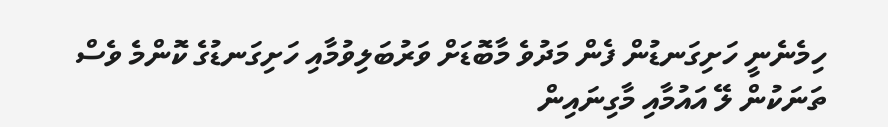ހިމެނެނީ ހަށިގަނޑުން ފެން މަދުވެ މާބޮޑަށް ވަރުބަލިވުމާއި ހަށިގަނޑުގެ ކޮންމެ ވެސް ތަނަކުން ލޭ އައުމާއި މާގިނައިން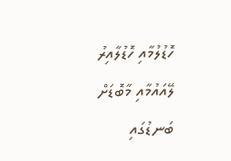ހޮޑުލުމާއި ހޮޑުލާއިރު ލޭއައުމާއި މާބޮޑަށް ބަނޑުގައި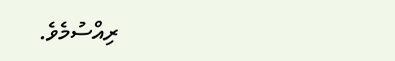ރިއްސުމެވެ.